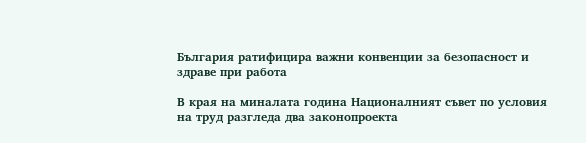България ратифицира важни конвенции за безопасност и здраве при работа

В края на миналата година Националният съвет по условия на труд разгледа два законопроекта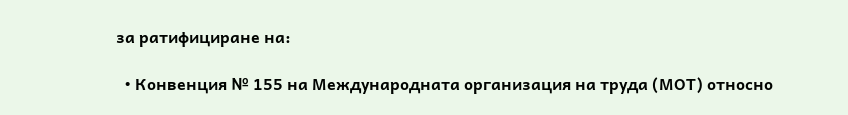за ратифициране на:

  • Конвенция № 155 на Международната организация на труда (МОТ) относно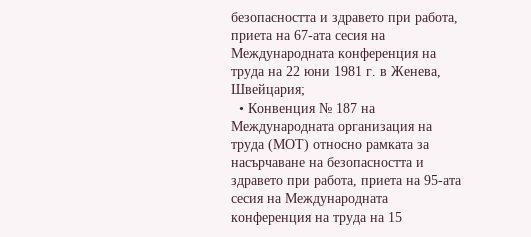безопасността и здравето при работа, приета на 67-ата сесия на Международната конференция на труда на 22 юни 1981 г. в Женева, Швейцария;
  • Конвенция № 187 на Международната организация на труда (МОТ) относно рамката за насърчаване на безопасността и здравето при работа, приета на 95-ата сесия на Международната конференция на труда на 15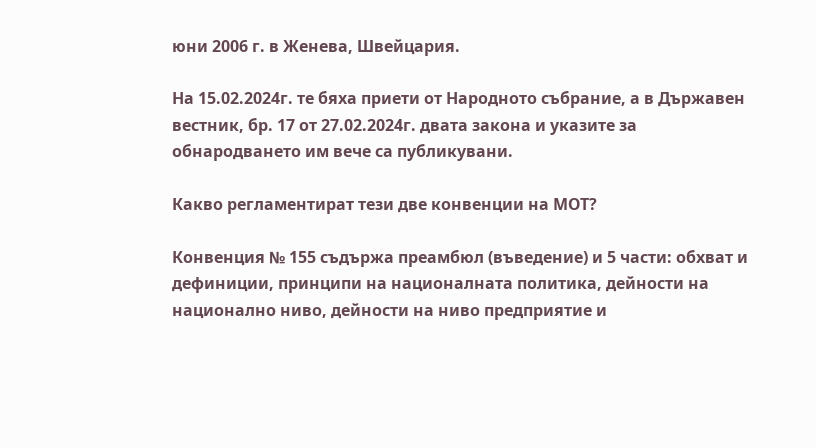юни 2006 г. в Женева, Швейцария.

На 15.02.2024г. те бяха приети от Народното събрание, а в Държавен вестник, бр. 17 от 27.02.2024г. двата закона и указите за обнародването им вече са публикувани.

Какво регламентират тези две конвенции на МОТ?

Конвенция № 155 съдържа преамбюл (въведение) и 5 части: обхват и дефиниции, принципи на националната политика, дейности на национално ниво, дейности на ниво предприятие и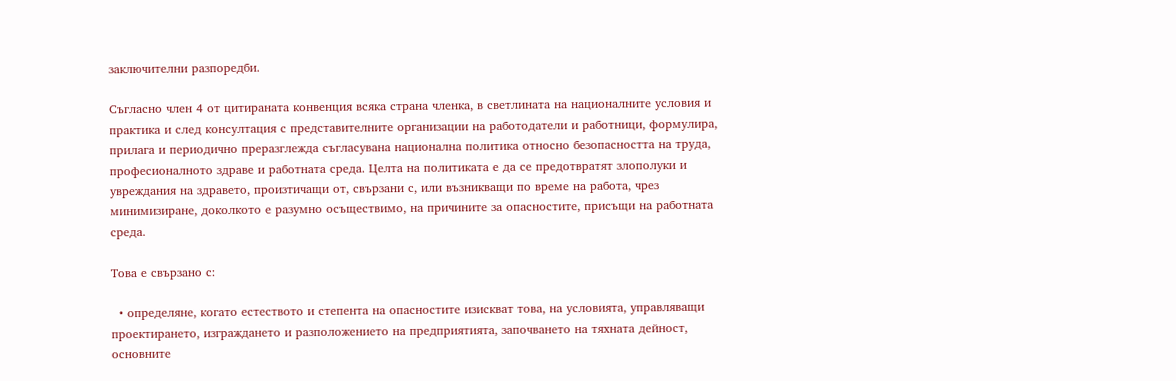заключителни разпоредби.

Съгласно член 4 от цитираната конвенция всяка страна членка, в светлината на националните условия и практика и след консултация с представителните организации на работодатели и работници, формулира, прилага и периодично преразглежда съгласувана национална политика относно безопасността на труда, професионалното здраве и работната среда. Целта на политиката е да се предотвратят злополуки и увреждания на здравето, произтичащи от, свързани с, или възникващи по време на работа, чрез минимизиране, доколкото е разумно осъществимо, на причините за опасностите, присъщи на работната среда.

Това е свързано с:

  • определяне, когато естеството и степента на опасностите изискват това, на условията, управляващи проектирането, изграждането и разположението на предприятията, започването на тяхната дейност, основните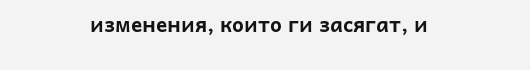изменения, които ги засягат, и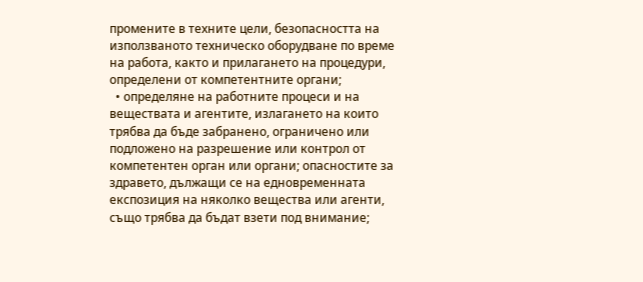промените в техните цели, безопасността на използваното техническо оборудване по време на работа, както и прилагането на процедури, определени от компетентните органи;
  • определяне на работните процеси и на веществата и агентите, излагането на които трябва да бъде забранено, ограничено или подложено на разрешение или контрол от компетентен орган или органи; опасностите за здравето, дължащи се на едновременната експозиция на няколко вещества или агенти, също трябва да бъдат взети под внимание;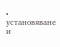• установяване и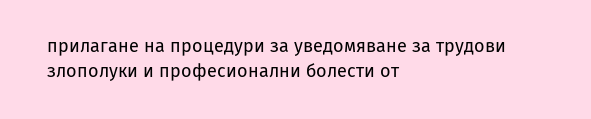прилагане на процедури за уведомяване за трудови злополуки и професионални болести от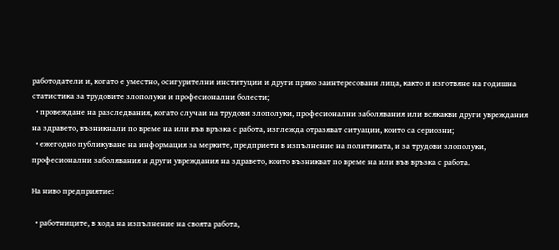работодатели и, когато е уместно, осигурителни институции и други пряко заинтересовани лица, както и изготвяне на годишна статистика за трудовите злополуки и професионални болести;
  • провеждане на разследвания, когато случаи на трудови злополуки, професионални заболявания или всякакви други увреждания на здравето, възникнали по време на или във връзка с работа, изглежда отразяват ситуации, които са сериозни;
  • ежегодно публикуване на информация за мерките, предприети в изпълнение на политиката, и за трудови злополуки, професионални заболявания и други увреждания на здравето, които възникват по време на или във връзка с работа.

На ниво предприятие:

  • работниците, в хода на изпълнение на своята работа,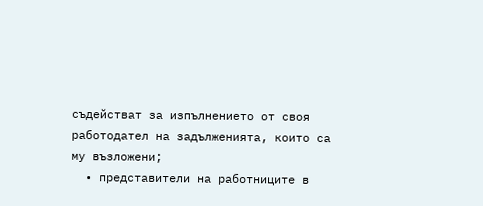съдействат за изпълнението от своя работодател на задълженията, които са му възложени;
  • представители на работниците в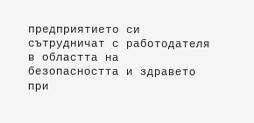предприятието си сътрудничат с работодателя в областта на безопасността и здравето при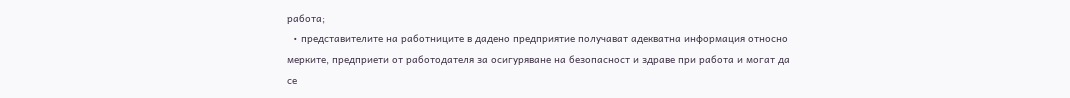работа;
  • представителите на работниците в дадено предприятие получават адекватна информация относно мерките, предприети от работодателя за осигуряване на безопасност и здраве при работа и могат да се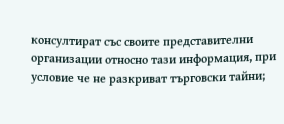консултират със своите представителни организации относно тази информация, при условие че не разкриват търговски тайни;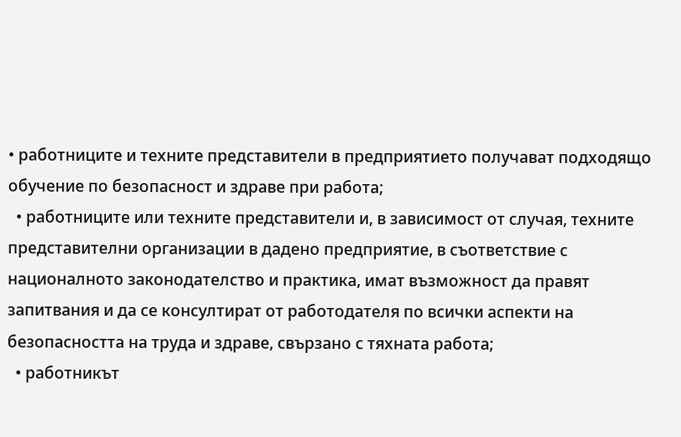• работниците и техните представители в предприятието получават подходящо обучение по безопасност и здраве при работа;
  • работниците или техните представители и, в зависимост от случая, техните представителни организации в дадено предприятие, в съответствие с националното законодателство и практика, имат възможност да правят запитвания и да се консултират от работодателя по всички аспекти на безопасността на труда и здраве, свързано с тяхната работа;
  • работникът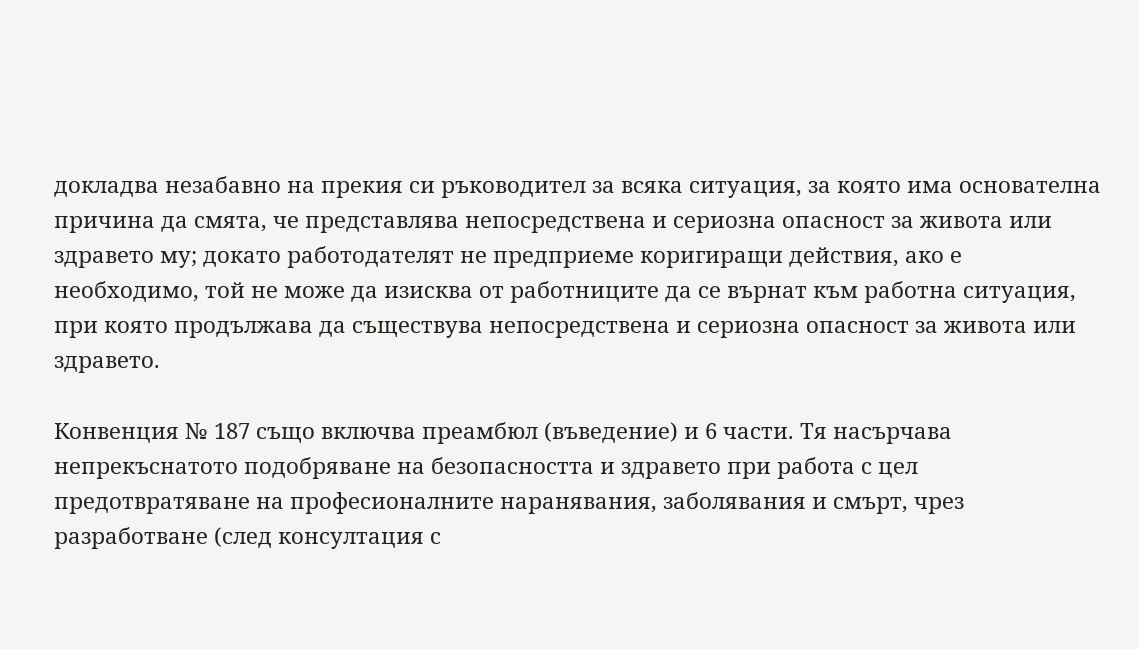докладва незабавно на прекия си ръководител за всяка ситуация, за която има основателна причина да смята, че представлява непосредствена и сериозна опасност за живота или здравето му; докато работодателят не предприеме коригиращи действия, ако е необходимо, той не може да изисква от работниците да се върнат към работна ситуация, при която продължава да съществува непосредствена и сериозна опасност за живота или здравето.

Конвенция № 187 също включва преамбюл (въведение) и 6 части. Тя насърчава непрекъснатото подобряване на безопасността и здравето при работа с цел предотвратяване на професионалните наранявания, заболявания и смърт, чрез разработване (след консултация с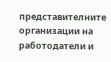представителните организации на работодатели и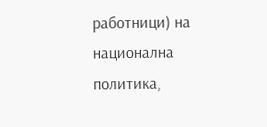работници) на национална политика,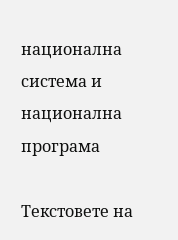национална система и национална програма

Текстовете на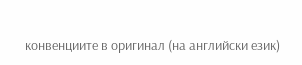конвенциите в оригинал (на английски език)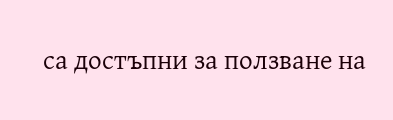са достъпни за ползване на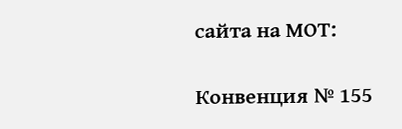сайта на МОТ:

Конвенция № 155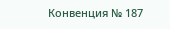Конвенция № 187